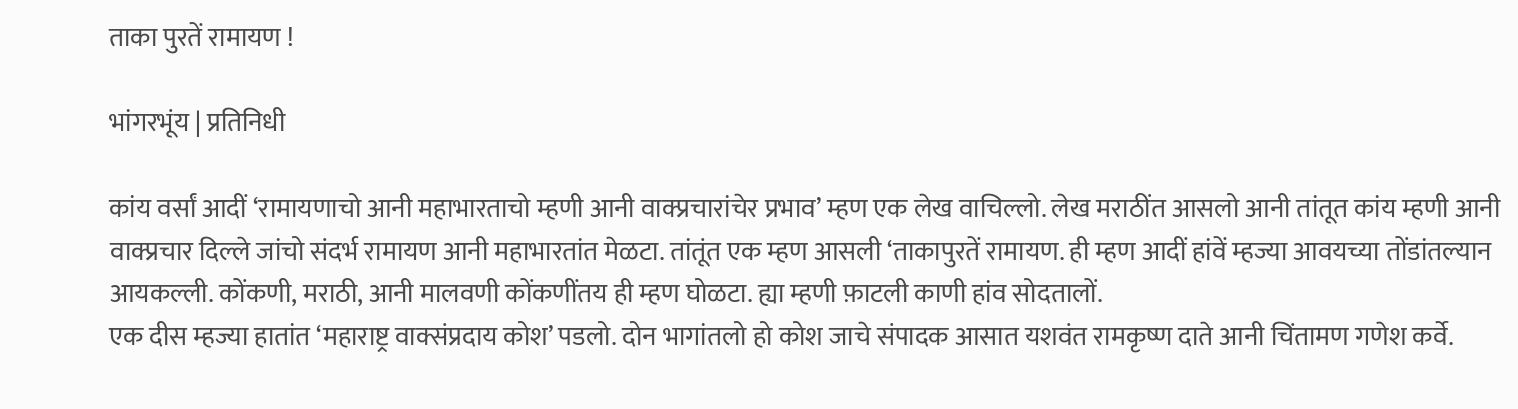ताका पुरतें रामायण !

भांगरभूंय | प्रतिनिधी

कांय वर्सां आदीं ‘रामायणाचो आनी महाभारताचो म्हणी आनी वाक्प्रचारांचेर प्रभाव’ म्हण एक लेख वाचिल्लो. लेख मराठींत आसलो आनी तांतूत कांय म्हणी आनी वाक्प्रचार दिल्ले जांचो संदर्भ रामायण आनी महाभारतांत मेळटा. तांतूंत एक म्हण आसली ‘ताकापुरतें रामायण. ही म्हण आदीं हांवें म्हज्या आवयच्या तोंडांतल्यान आयकल्ली. कोंकणी, मराठी, आनी मालवणी कोंकणींतय ही म्हण घोळटा. ह्या म्हणी फ़ाटली काणी हांव सोदतालों.
एक दीस म्हज्या हातांत ‘महाराष्ट्र वाक्संप्रदाय कोश’ पडलो. दोन भागांतलो हो कोश जाचे संपादक आसात यशवंत रामकृष्ण दाते आनी चिंतामण गणेश कर्वे.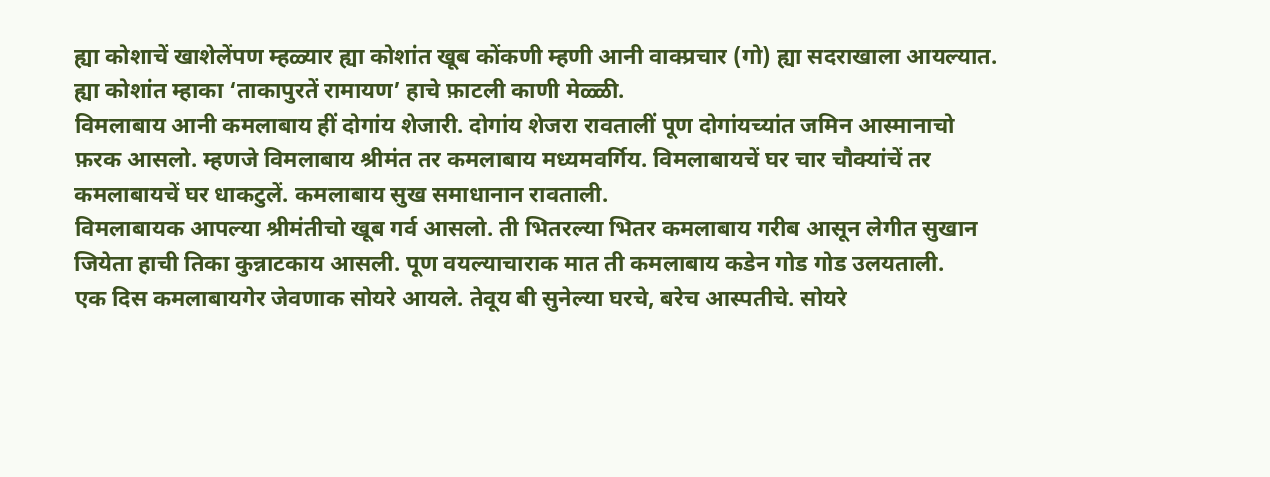ह्या कोशाचें खाशेलेंपण म्हळ्यार ह्या कोशांत खूब कोंकणी म्हणी आनी वाक्प्रचार (गो) ह्या सदराखाला आयल्यात. ह्या कोशांत म्हाका ‘ताकापुरतें रामायण’ हाचे फ़ाटली काणी मेळ्ळी.
विमलाबाय आनी कमलाबाय हीं दोगांय शेजारी. दोगांय शेजरा रावतालीं पूण दोगांयच्यांत जमिन आस्मानाचो फ़रक आसलो. म्हणजे विमलाबाय श्रीमंत तर कमलाबाय मध्यमवर्गिय. विमलाबायचें घर चार चौक्यांचें तर कमलाबायचें घर धाकटुलें. कमलाबाय सुख समाधानान रावताली.
विमलाबायक आपल्या श्रीमंतीचो खूब गर्व आसलो. ती भितरल्या भितर कमलाबाय गरीब आसून लेगीत सुखान जियेता हाची तिका कुन्नाटकाय आसली. पूण वयल्याचाराक मात ती कमलाबाय कडेन गोड गोड उलयताली.
एक दिस कमलाबायगेर जेवणाक सोयरे आयले. तेवूय बी सुनेल्या घरचे, बरेच आस्पतीचे. सोयरे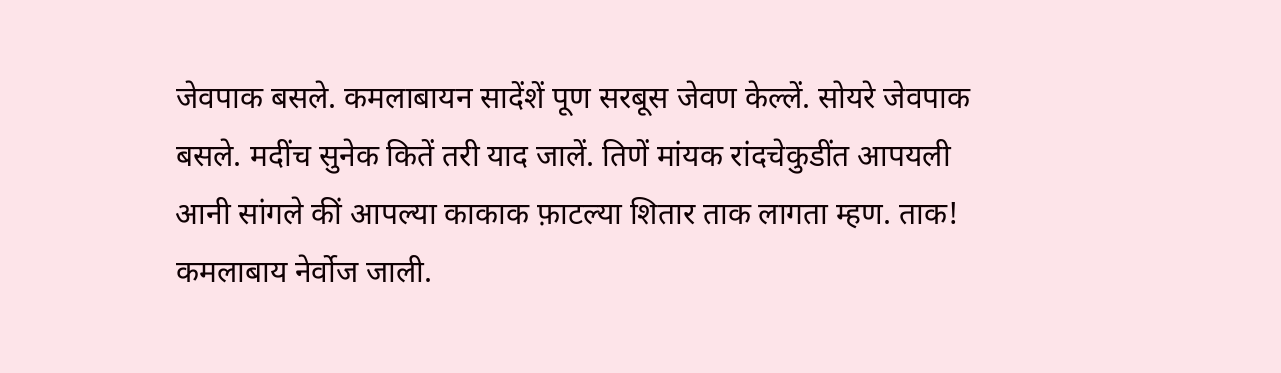जेवपाक बसले. कमलाबायन सादेंशें पूण सरबूस जेवण केल्लें. सोयरे जेवपाक बसले. मदींच सुनेक कितें तरी याद जालें. तिणें मांयक रांदचेकुडींत आपयली आनी सांगले कीं आपल्या काकाक फ़ाटल्या शितार ताक लागता म्हण. ताक! कमलाबाय नेर्वोज जाली.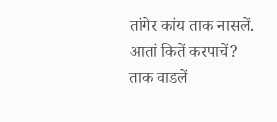तांगेर कांय ताक नासलें. आतां कितें करपाचें? ताक वाडलें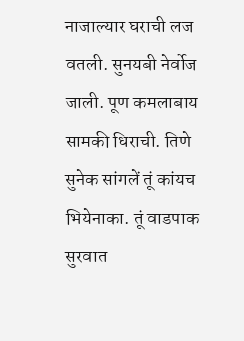नाजाल्यार घराची लज वतली. सुनयबी नेर्वोज जाली. पूण कमलाबाय सामकी धिराची. तिणे सुनेक सांगलें तूं कांयच भियेनाका. तूं वाडपाक सुरवात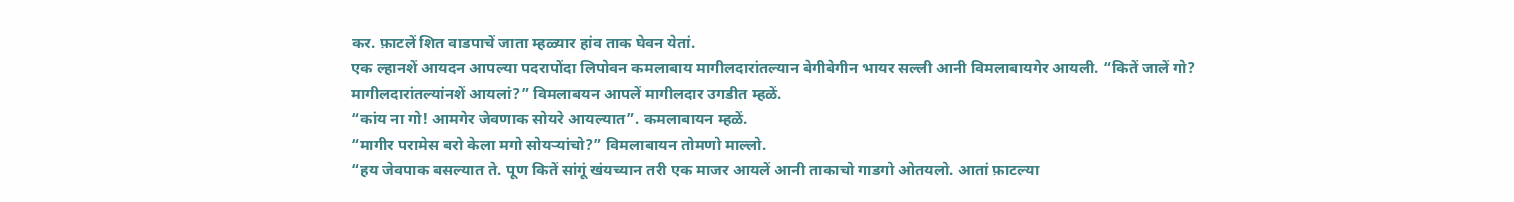कर. फ़ाटलें शित वाडपाचें जाता म्हळ्यार हांव ताक घेवन येतां.
एक ल्हानशें आयदन आपल्या पदरापोंदा लिपोवन कमलाबाय मागीलदारांतल्यान बेगीबेगीन भायर सल्ली आनी विमलाबायगेर आयली. “कितें जालें गो? मागीलदारांतल्यांनशें आयलां?” विमलाबयन आपलें मागीलदार उगडीत म्हळें.
“कांय ना गो! आमगेर जेवणाक सोयरे आयल्यात”. कमलाबायन म्हळें.
“मागीर परामेस बरो केला मगो सोयऱ्यांचो?” विमलाबायन तोमणो माल्लो.
“हय जेवपाक बसल्यात ते. पूण कितें सांगूं खंयच्यान तरी एक माजर आयलें आनी ताकाचो गाडगो ओतयलो. आतां फ़ाटल्या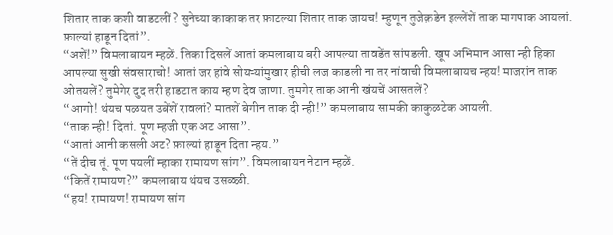शितार ताक कशी वाडटलीं? सुनेच्या काकाक तर फ़ाटल्या शितार ताक जायच! म्हुणून तुजेक़डेन इल्लेंशें ताक मागपाक आयलां. फ़ाल्यां हाडून दितां”.
“अशें!” विमलाबायन म्हळें. तिका दिसलें आतां कमलाबाय बरी आपल्या तावडेंत सांपडली. खूप अभिमान आसा न्ही हिका आपल्या सुखी संवसाराचो! आतां जर हांवे सोयऱ्यांमुखार हीची लज काडली ना तर नांवाची विमलाबायच न्हय! माजरांन ताक ओतयलें? तुमेगेर दुद तरी हाडटात काय म्हण देव जाणा. तुमगेर ताक आनी खंयचें आसतलें?
“आगो! थंयच पळयत उबेंशें रावलां? मातशें बेगीन ताक दी न्ही!” कमलाबाय सामकी काकुळटेक आयली.
“ताक न्ही! दितां. पूण म्हजी एक अट आसा”.
“आतां आनी कसली अट? फ़ाल्यां हाडून दिता न्हय.”
“तें दीच तूं. पूण पयलीं म्हाका रामायण सांग”. विमलाबायन नेटान म्हळें.
“कितें रामायण?” कमलाबाय थंयच उसळ्ळी.
“हय! रामायण! रामायण सांग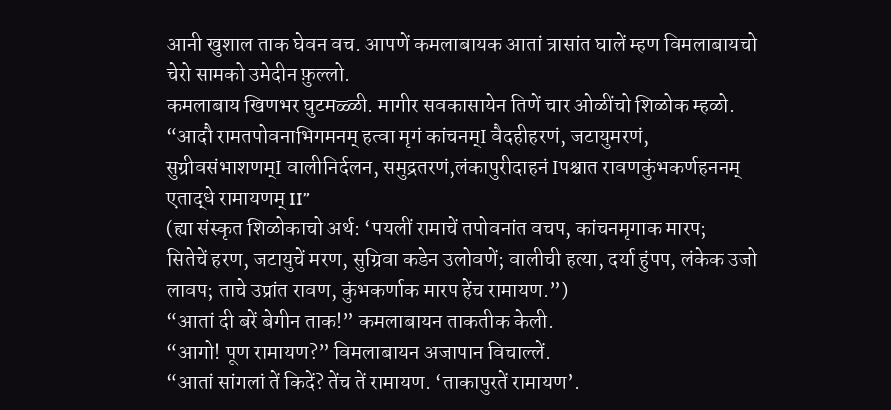आनी खुशाल ताक घेवन वच. आपणें कमलाबायक आतां त्रासांत घालें म्हण विमलाबायचो चेरो सामको उमेदीन फ़ुल्लो.
कमलाबाय खिणभर घुटमळ्ळी. मागीर सवकासायेन तिणें चार ओळींचो शिळोक म्हळो.
“आदौ रामतपोवनाभिगमनम् हत्वा मृगं कांचनम्I वैदहीहरणं, जटायुमरणं, सुग्रीवसंभाशणम्I वालीनिर्दलन, समुद्रतरणं,लंकापुरीदाहनं Iपश्चात रावणकुंभकर्णहननम् एताद्धे रामायणम् II”
(ह्या संस्कृत शिळोकाचो अर्थ: ‘पयलीं रामाचें तपोवनांत वचप, कांचनमृगाक मारप;
सितेचें हरण, जटायुचें मरण, सुग्रिवा कडेन उलोवणें; वालीची हत्या, दर्या हुंपप, लंकेक उजो लावप; ताचे उप्रांत रावण, कुंभकर्णाक मारप हेंच रामायण.”)
“आतां दी बरें बेगीन ताक!” कमलाबायन ताकतीक केली.
“आगो! पूण रामायण?” विमलाबायन अजापान विचाल्लें.
“आतां सांगलां तें किदें? तेंच तें रामायण. ‘ताकापुरतें रामायण’.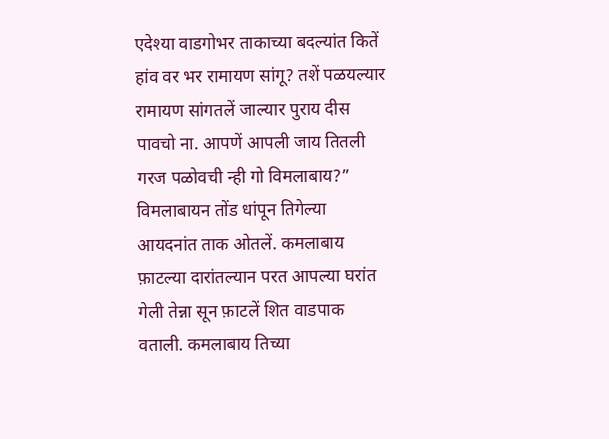एदेश्या वाडगोभर ताकाच्या बदल्यांत कितें हांव वर भर रामायण सांगू? तशें पळयल्यार रामायण सांगतलें जाल्यार पुराय दीस पावचो ना. आपणें आपली जाय तितली गरज पळोवची न्ही गो विमलाबाय?”
विमलाबायन तोंड धांपून तिगेल्या आयदनांत ताक ओतलें. कमलाबाय फ़ाटल्या दारांतल्यान परत आपल्या घरांत गेली तेन्ना सून फ़ाटलें शित वाडपाक वताली. कमलाबाय तिच्या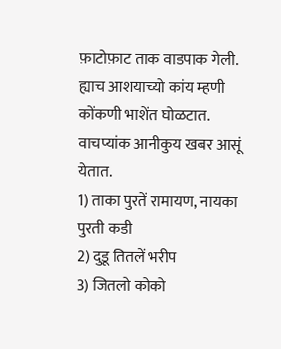फ़ाटोफ़ाट ताक वाडपाक गेली.
ह्याच आशयाच्यो कांय म्हणी कोंकणी भाशेंत घोळटात. वाचप्यांक आनीकुय खबर आसूं येतात.
1) ताका पुरतें रामायण, नायका पुरती कडी
2) दुडू तितलें भरीप
3) जितलो कोको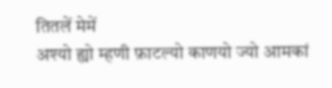तितलें मेमें
अश्यो ह्यो म्हणी फ़ाटल्यो काणयो ज्यो आमकां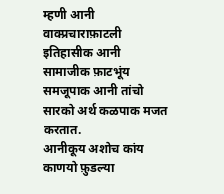म्हणी आनी वाक्प्रचाराफ़ाटली इतिहासीक आनी सामाजीक फ़ाटभूंय समजूपाक आनी तांचो सारको अर्थ कळपाक मजत करतात.
आनीकूय अशोच कांय काणयो फ़ुडल्या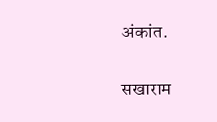अंकांत.

सखाराम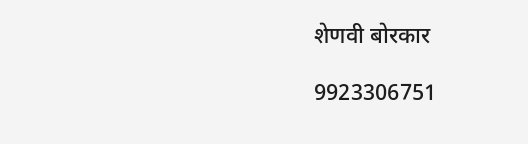शेणवी बोरकार

9923306751